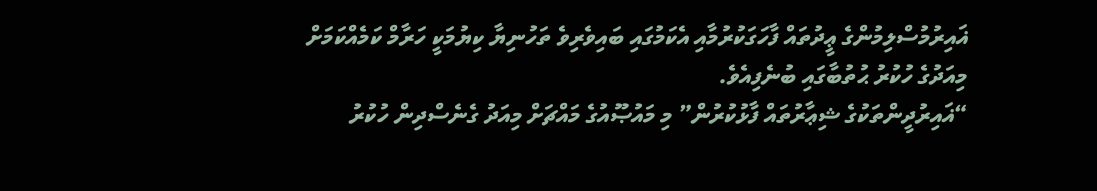ޣައިރުމުސްލިމުންގެ ޢީދުތައް ފާހަގަކުރުމާއި އެކަމުގައި ބައިވެރިވެ ތަހުނިޔާ ކިޔުމަކީ ހަރާމް ކަމެއްކަމަށް މިއަދުގެ ހުކުރު ޙުތުބާގައި ބުނެފިއެވެ.
“ޣައިރުދީންތަކުގެ ޝިޢާރުތައް ފާޅުކުރުން” މި މައުޞޫއުގެ މައްޗަށް މިއަދު ގެނެސްދިން ހުކުރު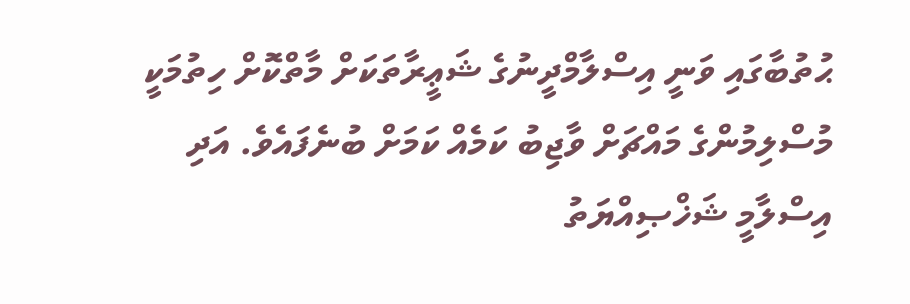ޙުތުބާގައި ވަނީ އިސްލާމްދީނުގެ ޝަޢީރާތަކަށް މާތްކޮށް ހިތުމަކީ މުސްލިމުންގެ މައްޗަށް ވާޖިބު ކަމެއް ކަމަށް ބުނެފައެވެ. އަދި އިސްލާމީ ޝަޚްޞިއްޔަތު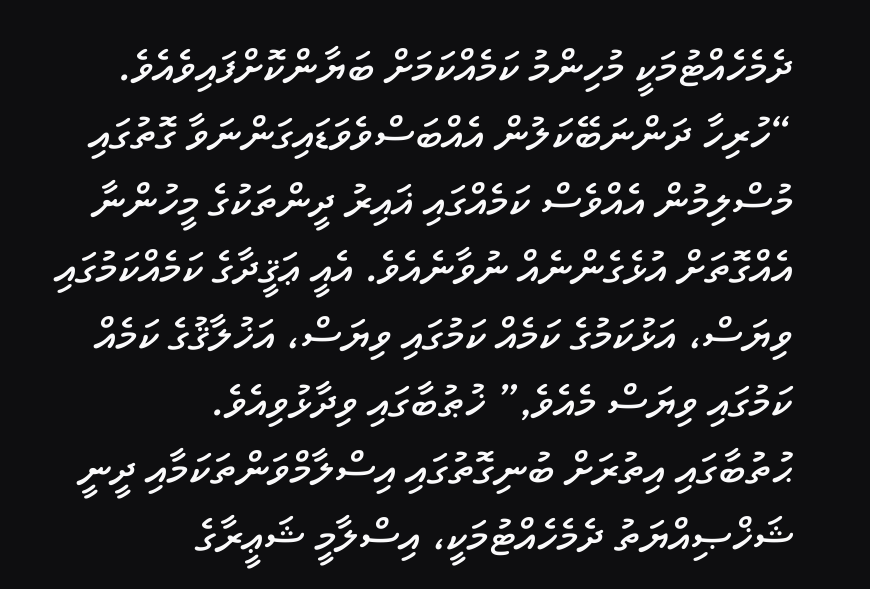ދެމެހެއްޓުމަކީ މުހިންމު ކަމެއްކަމަށް ބަޔާންކޮށްފައިވެއެވެ.
“ހުރިހާ ދަންނަބޭކަލުން އެއްބަސްވެވަޑައިގަންނަވާ ގޮތުގައި މުސްލިމުން އެއްވެސް ކަމެއްގައި ޣައިރު ދީންތަކުގެ މީހުންނާ އެއްގޮތަށް އުޅެގެންނެއް ނުވާނެއެވެ. އެއީ ޢަޤީދާގެ ކަމެއްކަމުގައި ވިޔަސް، އަޅުކަމުގެ ކަމެއް ކަމުގައި ވިޔަސް، އަޚުލާޤުގެ ކަމެއް ކަމުގައި ވިޔަސް މެއެވެ,” ޚުޠުބާގައި ވިދާޅުވިއެވެ.
ޙުތުބާގައި އިތުރަށް ބުނިގޮތުގައި އިސްލާމްވަންތަކަމާއި ދީނީ ޝަޚްޞިއްޔަތު ދެމެހެއްޓުމަކީ، އިސްލާމީ ޝަޢީރާގެ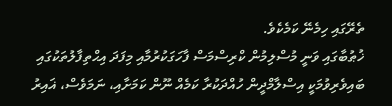ތެރޭގައި ހިމެނޭ ކަމެކެވެ.
ޚުޠުބާގައި ވަނީ މުސްލިމުން ކްރިސްމަސް ފާހަގަކުރުމާއި މިފަދަ އިޙްތިފާލުތަކުގައި ބައިވެރިވުމަކީ އިސްލާމްދީން ހުއްދަކުރާ ކަމެއް ނޫން ކަމަށާއި، ނަމަވެސް، ޣައިރު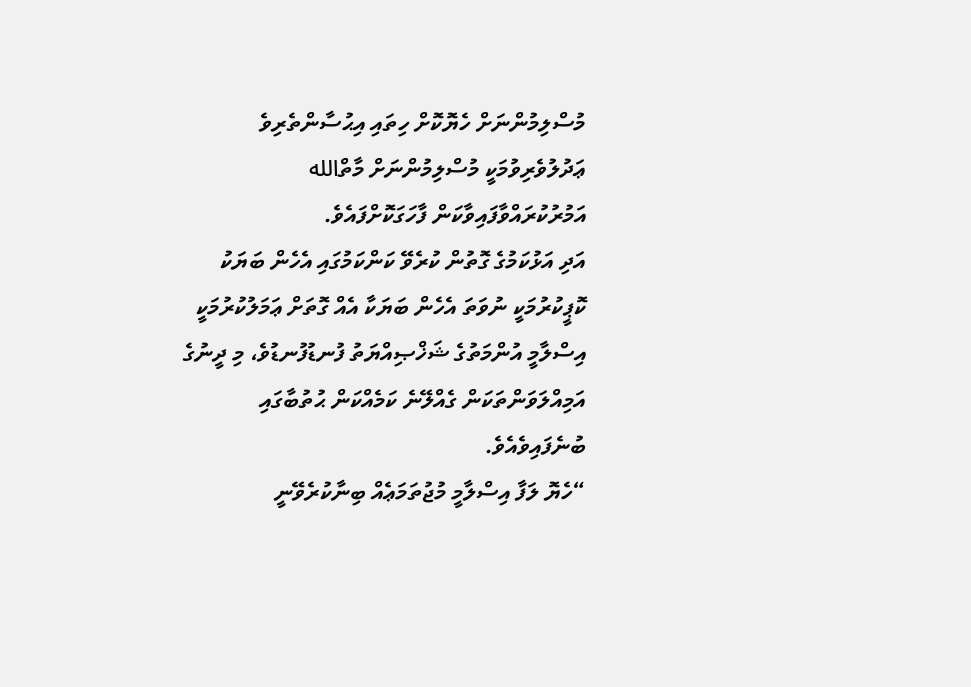މުސްލިމުންނަށް ހެޔޮކޮށް ހިތައި އިޙުސާންތެރިވެ ޢަދުލުވެރިވުމަކީ މުސްލިމުންނަށް މާތްالله އަމުރުކުރައްވާފައިވާކަން ފާހަގަކޮށްފައެވެ.
އަދި އަޅުކަމުގެ ގޮތުން ކުރެވޭ ކަންކަމުގައި އެހެން ބަޔަކު ކޮޕީކުރުމަކީ ނުވަތަ އެހެން ބަޔަކާ އެއް ގޮތަށް ޢަމަލުކުރުމަކީ އިސްލާމީ އުންމަތުގެ ޝަޚްޞިއްޔަތު ފުނޑުފުނޑުވެ، މި ދީނުގެ އަމިއްލަވަންތަކަން ގެއްލޭނެ ކަމެއްކަން ޙުތުބާގައި ބުނެފައިވެއެވެ.
“ހެޔޮ ލަފާ އިސްލާމީ މުޖުތަމަޢެއް ބިނާކުރެވޭނީ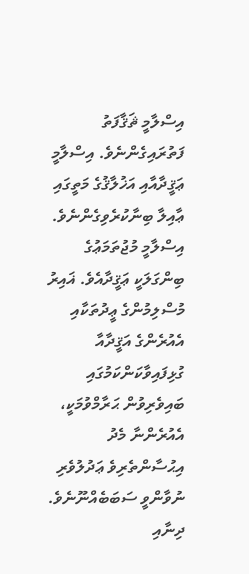އިސްލާމީ ޘަޤާފަތު ފަތުރައިގެންނެވެ. އިސްލާމީ ޢަޤީދާއާއި އަޚުލާޤުގެ މަތީގައި ޢާއިލާ ބިނާކުރެވިގެންނެވެ. އިސްލާމީ މުޖުތަމަޢުގެ ބިންގަލަކީ ޢަޤީދާއެވެ. ޣައިރު މުސްލިމުންގެ ޢީދުތަކާއި އެއުރެންގެ އަޤީދާއާ ގުޅިފައިވާކަންކަމުގައި ބައިވެރިވުން ޙަރާމްވުމަކީ، އެއުރެންނާ މެދު އިޙުސާންތެރިވެ ޢަދުލުވެރި ނުވާންވީ ސަބަބެއްނޫނެވެ. ދިނާއި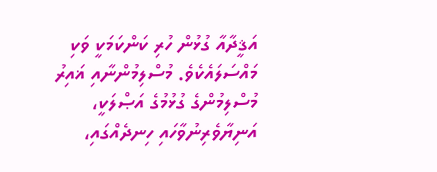އަޤީދާއާ ގުޅުން ހުރި ކަންކަމަކީ ވަކި މައްސަލައެކެވެ. މުސްލިމުންނާއި ޣައިރު މުސްލިމުންގެ ގުޅުމުގެ އަޞްލަކީ، އަނިޔާވެރިނުވާހައި ހިނދެއްގައި،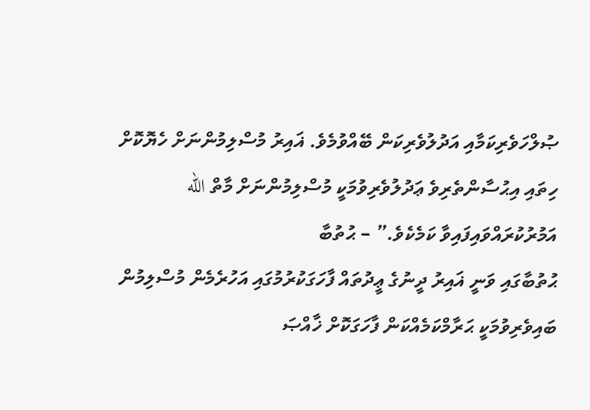ޞުލްހަވެރިކަމާއި އަދުލުވެރިކަން ބޭއްވުމެވެ. ޣައިރު މުސްލިމުންނަށް ހެޔޮކޮށް ހިތައި އިޙުސާންތެރިވެ ޢަދުލުވެރިވުމަކީ މުސްލިމުންނަށް މާތް الله އަމުރުކުރައްވައިފައިވާ ކަމެކެވެ.” – ޙުތުބާ
ޙުތުބާގައި ވަނީ ޣައިރު ދީނުގެ ޢީދުތައް ފާހަގަކުރުމުގައި އަހުރެމެން މުސްލިމުން ބައިވެރިވުމަކީ ޙަރާމްކަމެއްކަން ފާހަގަކޮށް ޚާއްޞަ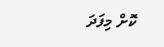ކޮށް މިފަދަ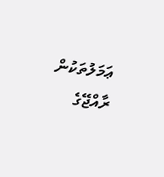ޢަމަލުތަކުން ރާއްޖޭގެ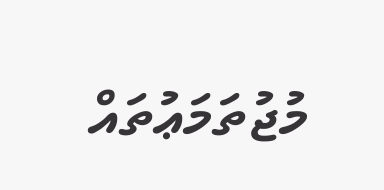މުޖުތަމަޢުތައް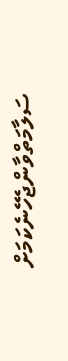ސަލާމަތްވާންޖެހޭނެކަމަށް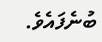ބުނެފައެވެ.